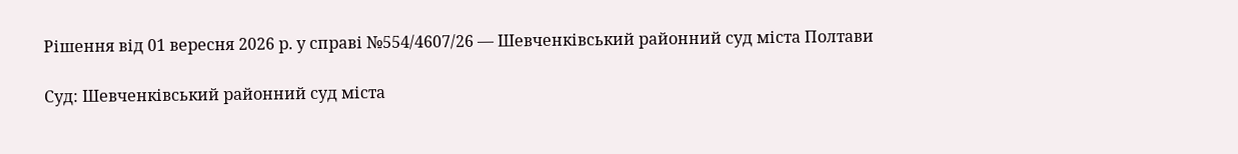Рішення від 01 вересня 2026 р. у справі №554/4607/26 — Шевченківський районний суд міста Полтави

Суд: Шевченківський районний суд міста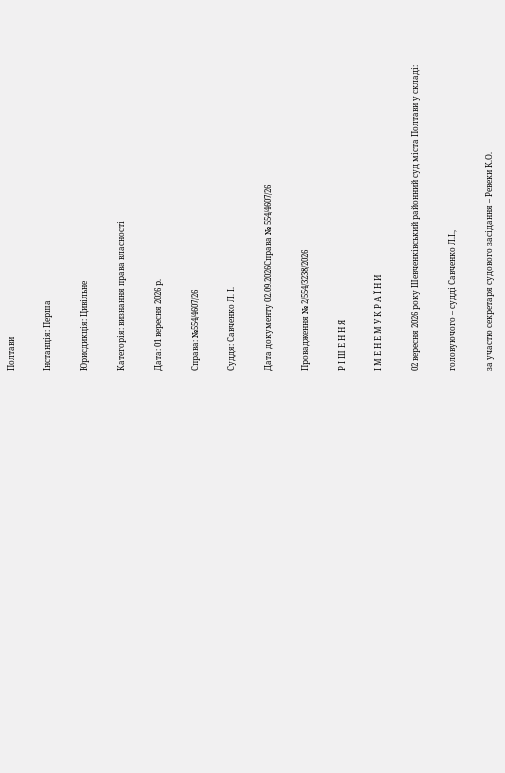Полтави

Інстанція: Перша

Юрисдикція: Цивільне

Категорія: визнання права власності

Дата: 01 вересня 2026 р.

Справа: №554/4607/26

Суддя: Савченко Л. І.

Дата документу 02.09.2026Справа № 554/4607/26

Провадження № 2/554/3238/2026

Р І Ш Е Н Н Я

І М Е Н Е М У К Р А Ї Н И

02 вересня 2026 року Шевченківський районний суд міста Полтави у складі:

головуючого – судді Савченко Л.І.,

за участю секретаря судового засідання – Ревеки К.О.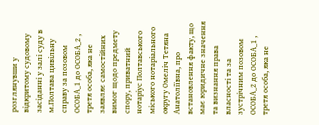розглянувши у відкритому судовому засіданні у залі суду в м.Полтава цивільну справу за позовом ОСОБА_1 до ОСОБА_2 , третя особа, яка не заявляє самостійних вимог щодо предмету спору, приватний нотаріус Полтавського міського нотаріального округу Омеліч Тетяна Анатоліївна, про встановлення факту, що має юридичне значення та визнання права власності та за зустрічним позовом ОСОБА_2 до ОСОБА_1 , третя особа, яка не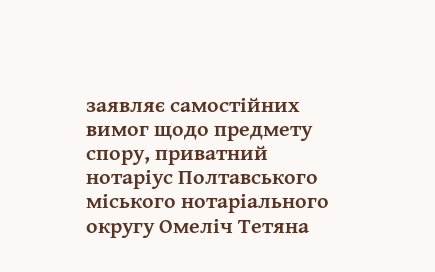заявляє самостійних вимог щодо предмету спору, приватний нотаріус Полтавського міського нотаріального округу Омеліч Тетяна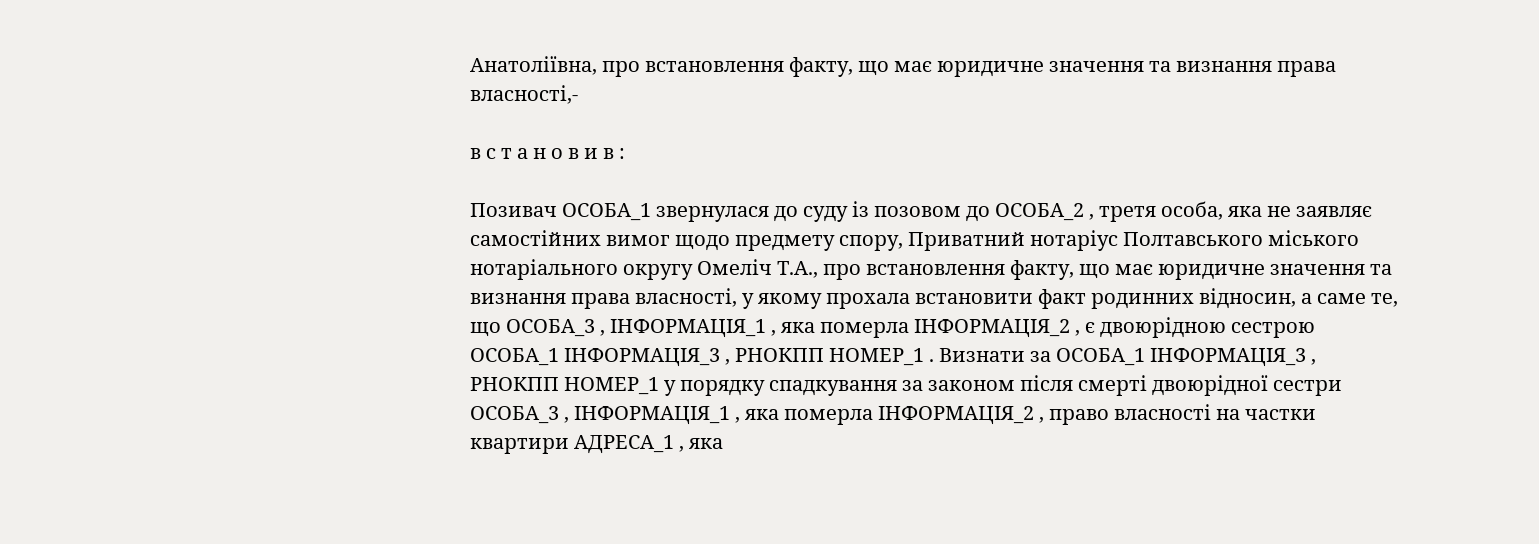Анатоліївна, про встановлення факту, що має юридичне значення та визнання права власності,-

в с т а н о в и в :

Позивач ОСОБА_1 звернулася до суду із позовом до ОСОБА_2 , третя особа, яка не заявляє самостійних вимог щодо предмету спору, Приватний нотаріус Полтавського міського нотаріального округу Омеліч Т.А., про встановлення факту, що має юридичне значення та визнання права власності, у якому прохала встановити факт родинних відносин, а саме те, що ОСОБА_3 , ІНФОРМАЦІЯ_1 , яка померла ІНФОРМАЦІЯ_2 , є двоюрідною сестрою ОСОБА_1 ІНФОРМАЦІЯ_3 , РНОКПП НОМЕР_1 . Визнати за ОСОБА_1 ІНФОРМАЦІЯ_3 , РНОКПП НОМЕР_1 у порядку спадкування за законом після смерті двоюрідної сестри ОСОБА_3 , ІНФОРМАЦІЯ_1 , яка померла ІНФОРМАЦІЯ_2 , право власності на частки квартири АДРЕСА_1 , яка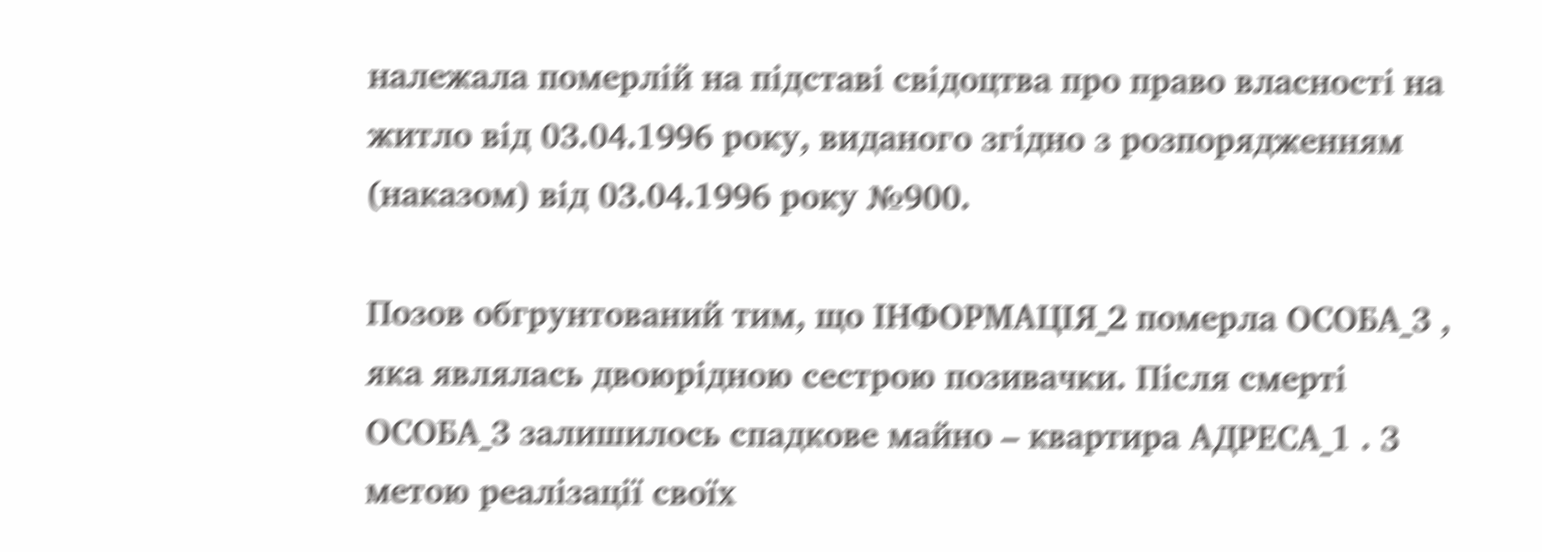належала померлій на підставі свідоцтва про право власності на житло від 03.04.1996 року, виданого згідно з розпорядженням (наказом) від 03.04.1996 року №900.

Позов обгрунтований тим, що ІНФОРМАЦІЯ_2 померла ОСОБА_3 , яка являлась двоюрідною сестрою позивачки. Після смерті ОСОБА_3 залишилось спадкове майно – квартира АДРЕСА_1 . З метою реалізації своїх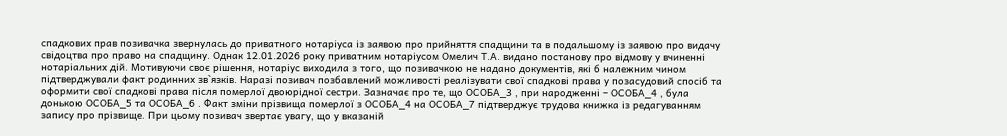спадкових прав позивачка звернулась до приватного нотаріуса із заявою про прийняття спадщини та в подальшому із заявою про видачу свідоцтва про право на спадщину. Однак 12.01.2026 року приватним нотаріусом Омелич Т.А. видано постанову про відмову у вчиненні нотаріальних дій. Мотивуючи своє рішення, нотаріус виходила з того, що позивачкою не надано документів, які б належним чином підтверджували факт родинних зв`язків. Наразі позивач позбавлений можливості реалізувати свої спадкові права у позасудовий спосіб та оформити свої спадкові права після померлої двоюрідної сестри. Зазначає про те, що ОСОБА_3 , при народженні – ОСОБА_4 , була донькою ОСОБА_5 та ОСОБА_6 . Факт зміни прізвища померлої з ОСОБА_4 на ОСОБА_7 підтверджує трудова книжка із редагуванням запису про прізвище. При цьому позивач звертає увагу, що у вказаній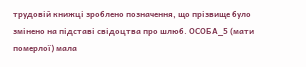трудовій книжці зроблено позначення, що прізвище було змінено на підставі свідоцтва про шлюб. ОСОБА_5 (мати померлої) мала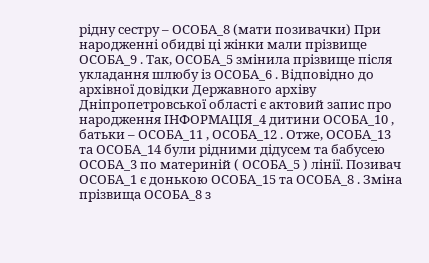рідну сестру – ОСОБА_8 (мати позивачки) При народженні обидві ці жінки мали прізвище ОСОБА_9 . Так, ОСОБА_5 змінила прізвище після укладання шлюбу із ОСОБА_6 . Відповідно до архівної довідки Державного архіву Дніпропетровської області є актовий запис про народження ІНФОРМАЦІЯ_4 дитини ОСОБА_10 , батьки – ОСОБА_11 , ОСОБА_12 . Отже, ОСОБА_13 та ОСОБА_14 були рідними дідусем та бабусею ОСОБА_3 по материній ( ОСОБА_5 ) лінії. Позивач ОСОБА_1 є донькою ОСОБА_15 та ОСОБА_8 . Зміна прізвища ОСОБА_8 з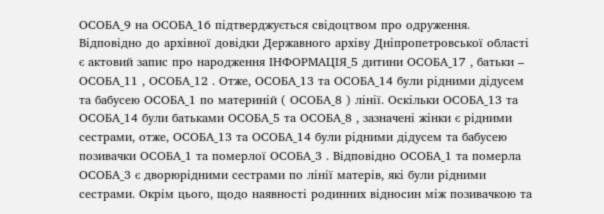ОСОБА_9 на ОСОБА_16 підтверджується свідоцтвом про одруження. Відповідно до архівної довідки Державного архіву Дніпропетровської області є актовий запис про народження ІНФОРМАЦІЯ_5 дитини ОСОБА_17 , батьки – ОСОБА_11 , ОСОБА_12 . Отже, ОСОБА_13 та ОСОБА_14 були рідними дідусем та бабусею ОСОБА_1 по материній ( ОСОБА_8 ) лінії. Оскільки ОСОБА_13 та ОСОБА_14 були батьками ОСОБА_5 та ОСОБА_8 , зазначені жінки є рідними сестрами, отже, ОСОБА_13 та ОСОБА_14 були рідними дідусем та бабусею позивачки ОСОБА_1 та померлої ОСОБА_3 . Відповідно ОСОБА_1 та померла ОСОБА_3 є дворюрідними сестрами по лінії матерів, які були рідними сестрами. Окрім цього, щодо наявності родинних відносин між позивачкою та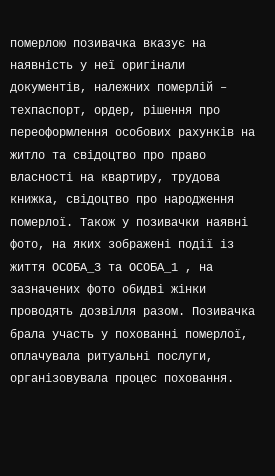померлою позивачка вказує на наявність у неї оригінали документів, належних померлій – техпаспорт, ордер, рішення про переоформлення особових рахунків на житло та свідоцтво про право власності на квартиру, трудова книжка, свідоцтво про народження померлої. Також у позивачки наявні фото, на яких зображені події із життя ОСОБА_3 та ОСОБА_1 , на зазначених фото обидві жінки проводять дозвілля разом. Позивачка брала участь у похованні померлої, оплачувала ритуальні послуги, організовувала процес поховання.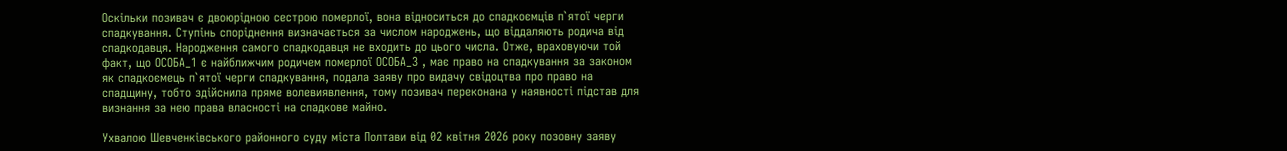Оскільки позивач є двоюрідною сестрою померлої, вона відноситься до спадкоємців п`ятої черги спадкування. Ступінь споріднення визначається за числом народжень, що віддаляють родича від спадкодавця. Народження самого спадкодавця не входить до цього числа. Отже, враховуючи той факт, що ОСОБА_1 є найближчим родичем померлої ОСОБА_3 , має право на спадкування за законом як спадкоємець п`ятої черги спадкування, подала заяву про видачу свідоцтва про право на спадщину, тобто здійснила пряме волевиявлення, тому позивач переконана у наявності підстав для визнання за нею права власності на спадкове майно.

Ухвалою Шевченківського районного суду міста Полтави від 02 квітня 2026 року позовну заяву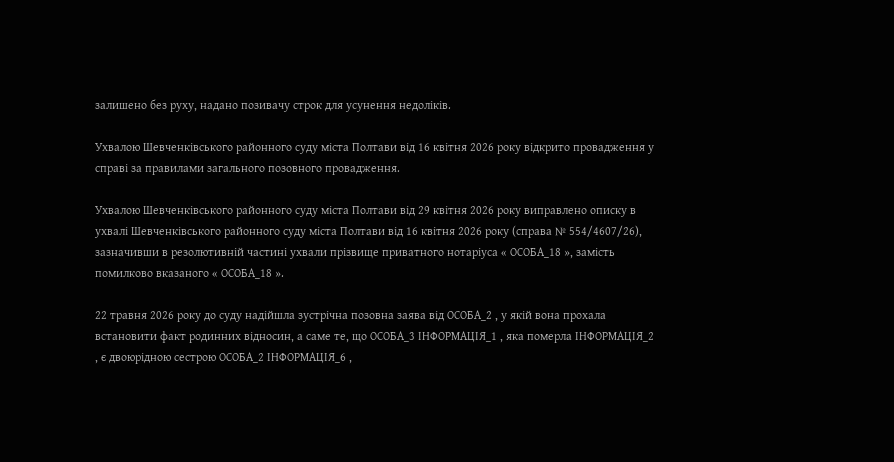залишено без руху, надано позивачу строк для усунення недоліків.

Ухвалою Шевченківського районного суду міста Полтави від 16 квітня 2026 року відкрито провадження у справі за правилами загального позовного провадження.

Ухвалою Шевченківського районного суду міста Полтави від 29 квітня 2026 року виправлено описку в ухвалі Шевченківського районного суду міста Полтави від 16 квітня 2026 року (справа № 554/4607/26), зазначивши в резолютивній частині ухвали прізвище приватного нотаріуса « ОСОБА_18 », замість помилково вказаного « ОСОБА_18 ».

22 травня 2026 року до суду надійшла зустрічна позовна заява від ОСОБА_2 , у якій вона прохала встановити факт родинних відносин, а саме те, що ОСОБА_3 ІНФОРМАЦІЯ_1 , яка померла ІНФОРМАЦІЯ_2 , є двоюрідною сестрою ОСОБА_2 ІНФОРМАЦІЯ_6 ,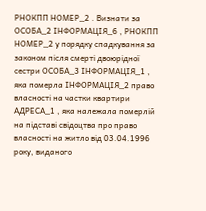РНОКПП НОМЕР_2 . Визнати за ОСОБА_2 ІНФОРМАЦІЯ_6 , РНОКПП НОМЕР_2 у порядку спадкування за законом після смерті двоюрідної сестри ОСОБА_3 ІНФОРМАЦІЯ_1 , яка померла ІНФОРМАЦІЯ_2 право власності на частки квартири АДРЕСА_1 , яка належала померлій на підставі свідоцтва про право власності на житло від 03.04.1996 року, виданого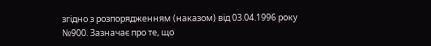згідно з розпорядженням (наказом) від 03.04.1996 року №900. Зазначає про те, що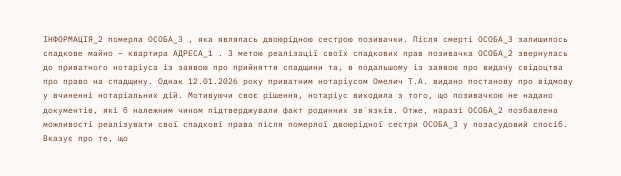ІНФОРМАЦІЯ_2 померла ОСОБА_3 , яка являлась двоюрідною сестрою позивачки. Після смерті ОСОБА_3 залишилось спадкове майно – квартира АДРЕСА_1 . З метою реалізації своїх спадкових прав позивачка ОСОБА_2 звернулась до приватного нотаріуса із заявою про прийняття спадщини та, в подальшому із заявою про видачу свідоцтва про право на спадщину. Однак 12.01.2026 року приватним нотаріусом Омелич Т.А. видано постанову про відмову у вчиненні нотаріальних дій. Мотивуючи своє рішення, нотаріус виходила з того, що позивачкою не надано документів, які б належним чином підтверджували факт родинних зв`язків. Отже, наразі ОСОБА_2 позбавлена можливості реалізувати свої спадкові права після померлої двоюрідної сестри ОСОБА_3 у позасудовий спосіб. Вказує про те, що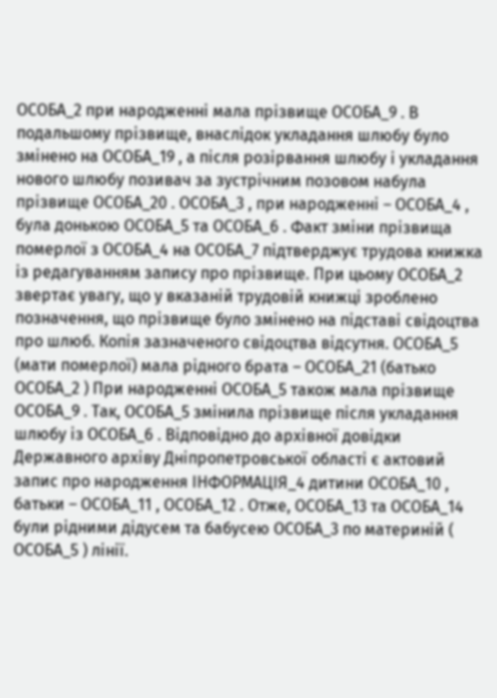ОСОБА_2 при народженні мала прізвище ОСОБА_9 . В подальшому прізвище, внаслідок укладання шлюбу було змінено на ОСОБА_19 , а після розірвання шлюбу і укладання нового шлюбу позивач за зустрічним позовом набула прізвище ОСОБА_20 . ОСОБА_3 , при народженні – ОСОБА_4 , була донькою ОСОБА_5 та ОСОБА_6 . Факт зміни прізвища померлої з ОСОБА_4 на ОСОБА_7 підтверджує трудова книжка із редагуванням запису про прізвище. При цьому ОСОБА_2 звертає увагу, що у вказаній трудовій книжці зроблено позначення, що прізвище було змінено на підставі свідоцтва про шлюб. Копія зазначеного свідоцтва відсутня. ОСОБА_5 (мати померлої) мала рідного брата – ОСОБА_21 (батько ОСОБА_2 ) При народженні ОСОБА_5 також мала прізвище ОСОБА_9 . Так, ОСОБА_5 змінила прізвище після укладання шлюбу із ОСОБА_6 . Відповідно до архівної довідки Державного архіву Дніпропетровської області є актовий запис про народження ІНФОРМАЦІЯ_4 дитини ОСОБА_10 , батьки – ОСОБА_11 , ОСОБА_12 . Отже, ОСОБА_13 та ОСОБА_14 були рідними дідусем та бабусею ОСОБА_3 по материній ( ОСОБА_5 ) лінії.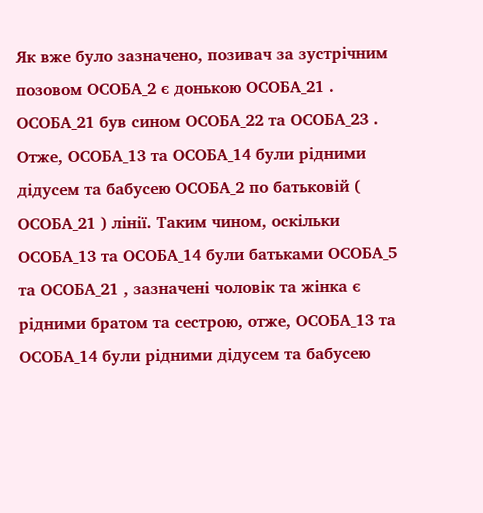Як вже було зазначено, позивач за зустрічним позовом ОСОБА_2 є донькою ОСОБА_21 . ОСОБА_21 був сином ОСОБА_22 та ОСОБА_23 . Отже, ОСОБА_13 та ОСОБА_14 були рідними дідусем та бабусею ОСОБА_2 по батьковій ( ОСОБА_21 ) лінії. Таким чином, оскільки ОСОБА_13 та ОСОБА_14 були батьками ОСОБА_5 та ОСОБА_21 , зазначені чоловік та жінка є рідними братом та сестрою, отже, ОСОБА_13 та ОСОБА_14 були рідними дідусем та бабусею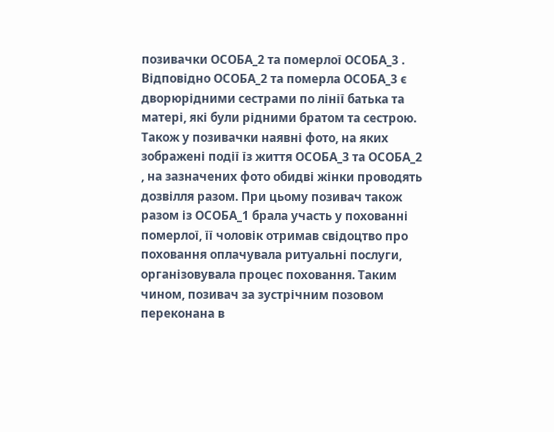позивачки ОСОБА_2 та померлої ОСОБА_3 . Відповідно ОСОБА_2 та померла ОСОБА_3 є дворюрідними сестрами по лінії батька та матері, які були рідними братом та сестрою. Також у позивачки наявні фото, на яких зображені події їз життя ОСОБА_3 та ОСОБА_2 , на зазначених фото обидві жінки проводять дозвілля разом. При цьому позивач також разом із ОСОБА_1 брала участь у похованні померлої, її чоловік отримав свідоцтво про поховання оплачувала ритуальні послуги, організовувала процес поховання. Таким чином, позивач за зустрічним позовом переконана в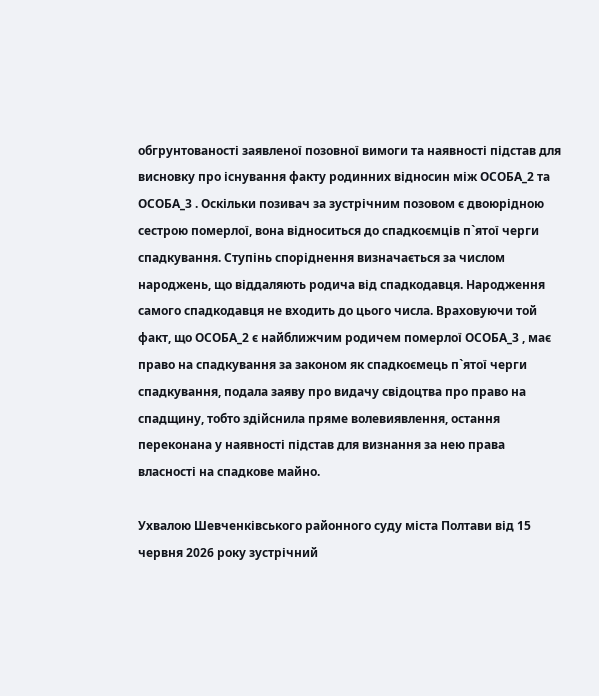обгрунтованості заявленої позовної вимоги та наявності підстав для висновку про існування факту родинних відносин між ОСОБА_2 та ОСОБА_3 . Оскільки позивач за зустрічним позовом є двоюрідною сестрою померлої, вона відноситься до спадкоємців п`ятої черги спадкування. Ступінь споріднення визначається за числом народжень, що віддаляють родича від спадкодавця. Народження самого спадкодавця не входить до цього числа. Враховуючи той факт, що ОСОБА_2 є найближчим родичем померлої ОСОБА_3 , має право на спадкування за законом як спадкоємець п`ятої черги спадкування, подала заяву про видачу свідоцтва про право на спадщину, тобто здійснила пряме волевиявлення, остання переконана у наявності підстав для визнання за нею права власності на спадкове майно.

Ухвалою Шевченківського районного суду міста Полтави від 15 червня 2026 року зустрічний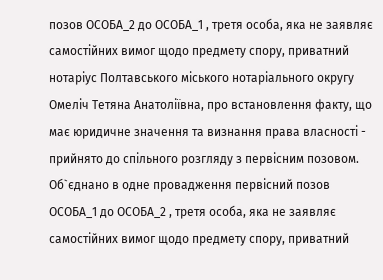позов ОСОБА_2 до ОСОБА_1 , третя особа, яка не заявляє самостійних вимог щодо предмету спору, приватний нотаріус Полтавського міського нотаріального округу Омеліч Тетяна Анатоліївна, про встановлення факту, що має юридичне значення та визнання права власності - прийнято до спільного розгляду з первісним позовом. Об`єднано в одне провадження первісний позов ОСОБА_1 до ОСОБА_2 , третя особа, яка не заявляє самостійних вимог щодо предмету спору, приватний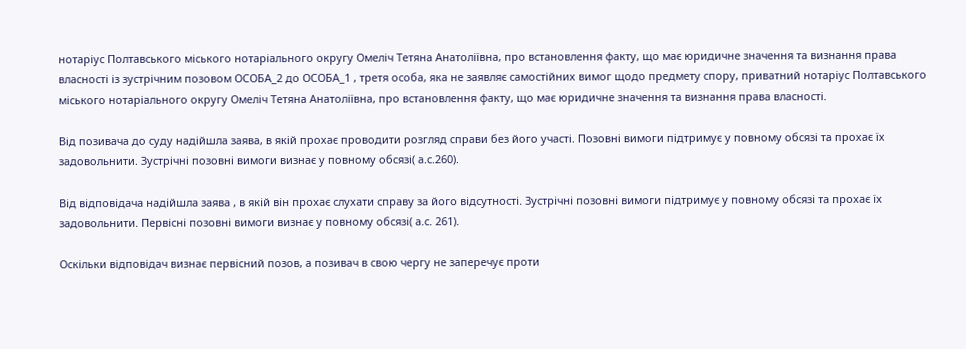нотаріус Полтавського міського нотаріального округу Омеліч Тетяна Анатоліївна, про встановлення факту, що має юридичне значення та визнання права власності із зустрічним позовом ОСОБА_2 до ОСОБА_1 , третя особа, яка не заявляє самостійних вимог щодо предмету спору, приватний нотаріус Полтавського міського нотаріального округу Омеліч Тетяна Анатоліївна, про встановлення факту, що має юридичне значення та визнання права власності.

Від позивача до суду надійшла заява, в якій прохає проводити розгляд справи без його участі. Позовні вимоги підтримує у повному обсязі та прохає їх задовольнити. Зустрічні позовні вимоги визнає у повному обсязі( а.с.260).

Від відповідача надійшла заява , в якій він прохає слухати справу за його відсутності. Зустрічні позовні вимоги підтримує у повному обсязі та прохає їх задовольнити. Первісні позовні вимоги визнає у повному обсязі( а.с. 261).

Оскільки відповідач визнає первісний позов, а позивач в свою чергу не заперечує проти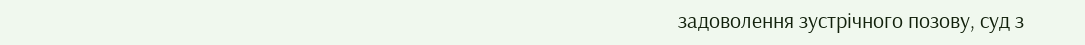задоволення зустрічного позову, суд з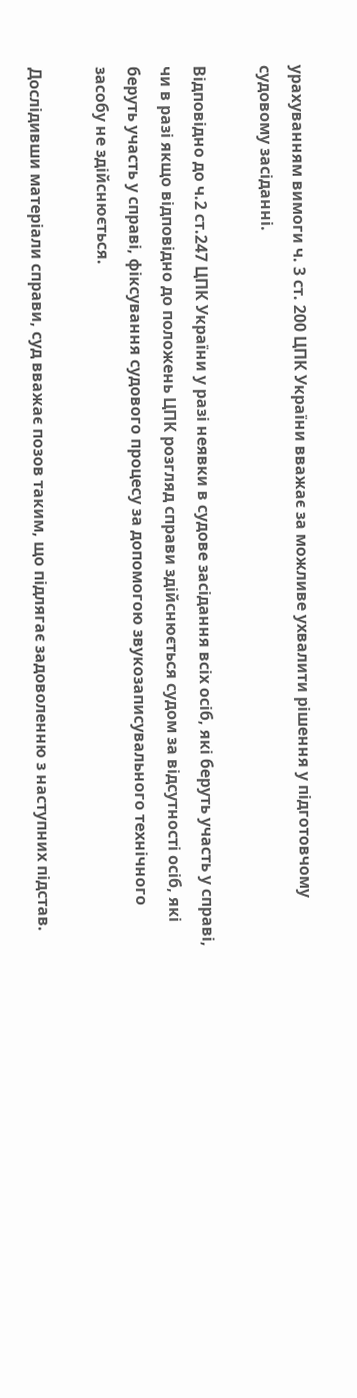урахуванням вимоги ч. 3 ст. 200 ЦПК України вважає за можливе ухвалити рішення у підготовчому судовому засіданні.

Відповідно до ч.2 ст.247 ЦПК України у разі неявки в судове засідання всіх осіб, які беруть участь у справі, чи в разі якщо відповідно до положень ЦПК розгляд справи здійснюється судом за відсутності осіб, які беруть участь у справі, фіксування судового процесу за допомогою звукозаписувального технічного засобу не здійснюється.

Дослідивши матеріали справи, суд вважає позов таким, що підлягає задоволенню з наступних підстав.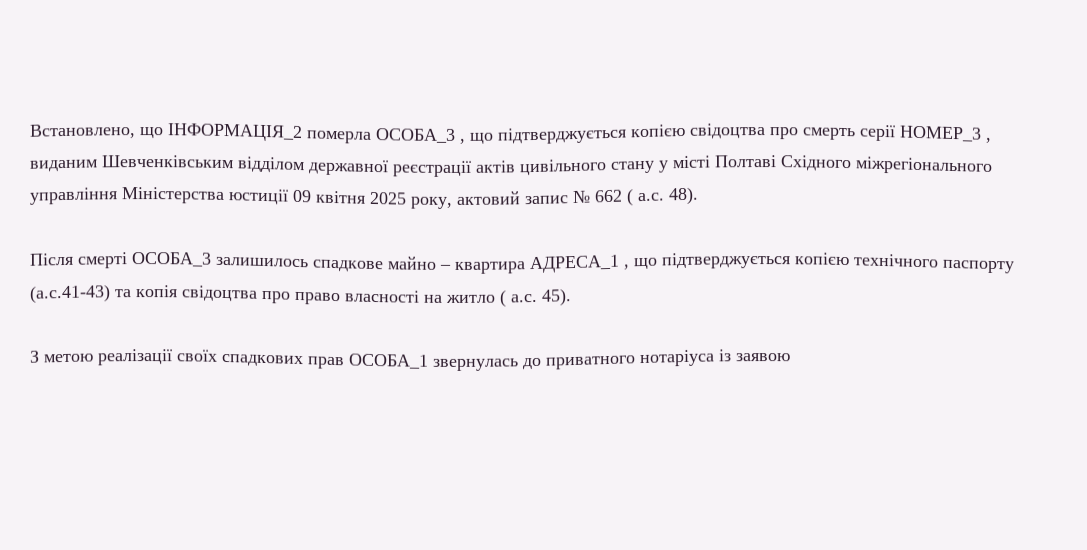Встановлено, що ІНФОРМАЦІЯ_2 померла ОСОБА_3 , що підтверджується копією свідоцтва про смерть серії НОМЕР_3 , виданим Шевченківським відділом державної реєстрації актів цивільного стану у місті Полтаві Східного міжрегіонального управління Міністерства юстиції 09 квітня 2025 року, актовий запис № 662 ( а.с. 48).

Після смерті ОСОБА_3 залишилось спадкове майно – квартира АДРЕСА_1 , що підтверджується копією технічного паспорту (а.с.41-43) та копія свідоцтва про право власності на житло ( а.с. 45).

З метою реалізації своїх спадкових прав ОСОБА_1 звернулась до приватного нотаріуса із заявою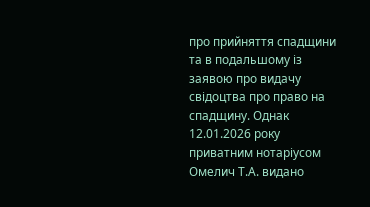про прийняття спадщини та в подальшому із заявою про видачу свідоцтва про право на спадщину. Однак 12.01.2026 року приватним нотаріусом Омелич Т.А. видано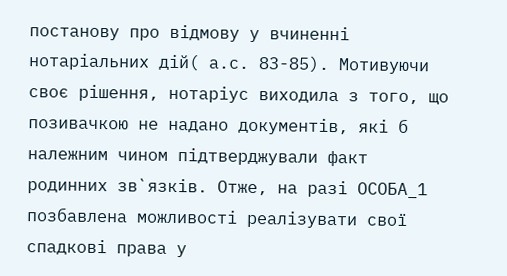постанову про відмову у вчиненні нотаріальних дій( а.с. 83-85). Мотивуючи своє рішення, нотаріус виходила з того, що позивачкою не надано документів, які б належним чином підтверджували факт родинних зв`язків. Отже, на разі ОСОБА_1 позбавлена можливості реалізувати свої спадкові права у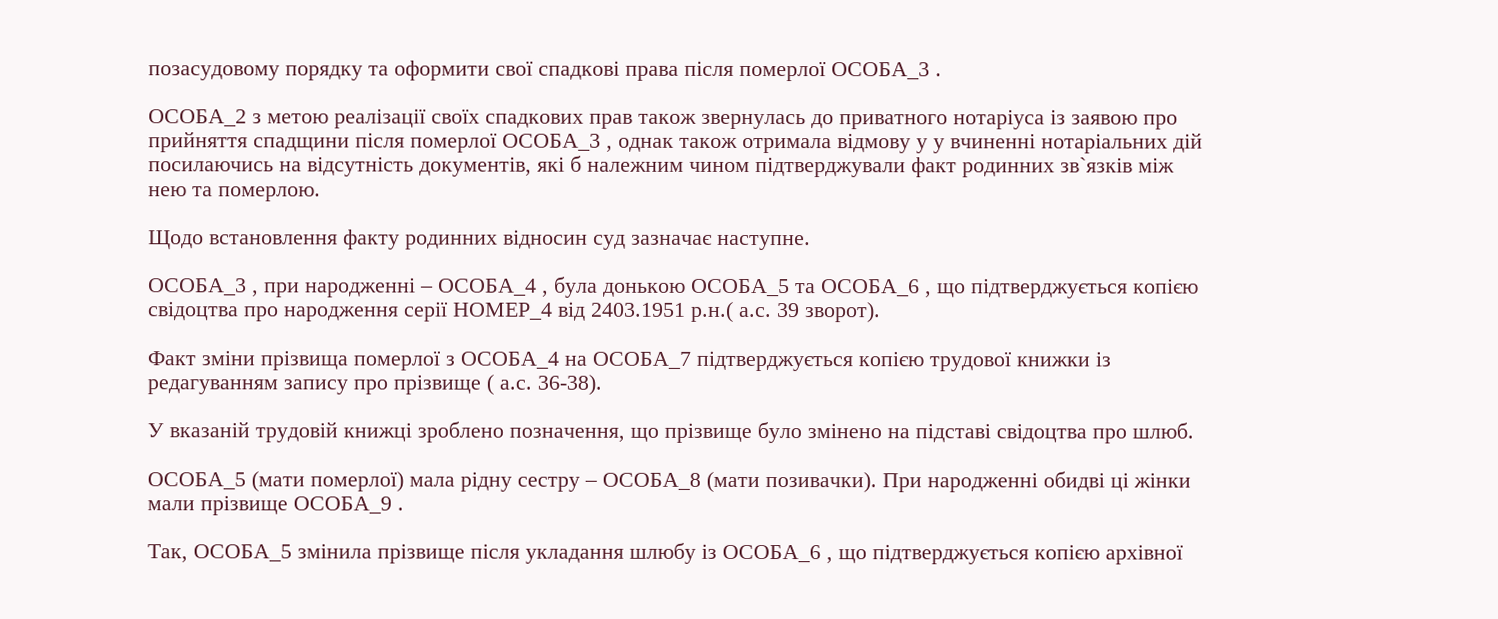позасудовому порядку та оформити свої спадкові права після померлої ОСОБА_3 .

ОСОБА_2 з метою реалізації своїх спадкових прав також звернулась до приватного нотаріуса із заявою про прийняття спадщини після померлої ОСОБА_3 , однак також отримала відмову у у вчиненні нотаріальних дій посилаючись на відсутність документів, які б належним чином підтверджували факт родинних зв`язків між нею та померлою.

Щодо встановлення факту родинних відносин суд зазначає наступне.

ОСОБА_3 , при народженні – ОСОБА_4 , була донькою ОСОБА_5 та ОСОБА_6 , що підтверджується копією свідоцтва про народження серії НОМЕР_4 від 2403.1951 р.н.( а.с. 39 зворот).

Факт зміни прізвища померлої з ОСОБА_4 на ОСОБА_7 підтверджується копією трудової книжки із редагуванням запису про прізвище ( а.с. 36-38).

У вказаній трудовій книжці зроблено позначення, що прізвище було змінено на підставі свідоцтва про шлюб.

ОСОБА_5 (мати померлої) мала рідну сестру – ОСОБА_8 (мати позивачки). При народженні обидві ці жінки мали прізвище ОСОБА_9 .

Так, ОСОБА_5 змінила прізвище після укладання шлюбу із ОСОБА_6 , що підтверджується копією архівної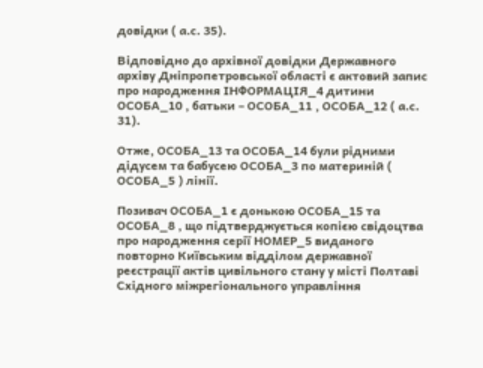довідки ( а.с. 35).

Відповідно до архівної довідки Державного архіву Дніпропетровської області є актовий запис про народження ІНФОРМАЦІЯ_4 дитини ОСОБА_10 , батьки – ОСОБА_11 , ОСОБА_12 ( а.с. 31).

Отже, ОСОБА_13 та ОСОБА_14 були рідними дідусем та бабусею ОСОБА_3 по материній ( ОСОБА_5 ) лінії.

Позивач ОСОБА_1 є донькою ОСОБА_15 та ОСОБА_8 , що підтверджується копією свідоцтва про народження серії НОМЕР_5 виданого повторно Київським відділом державної реєстрації актів цивільного стану у місті Полтаві Східного міжрегіонального управління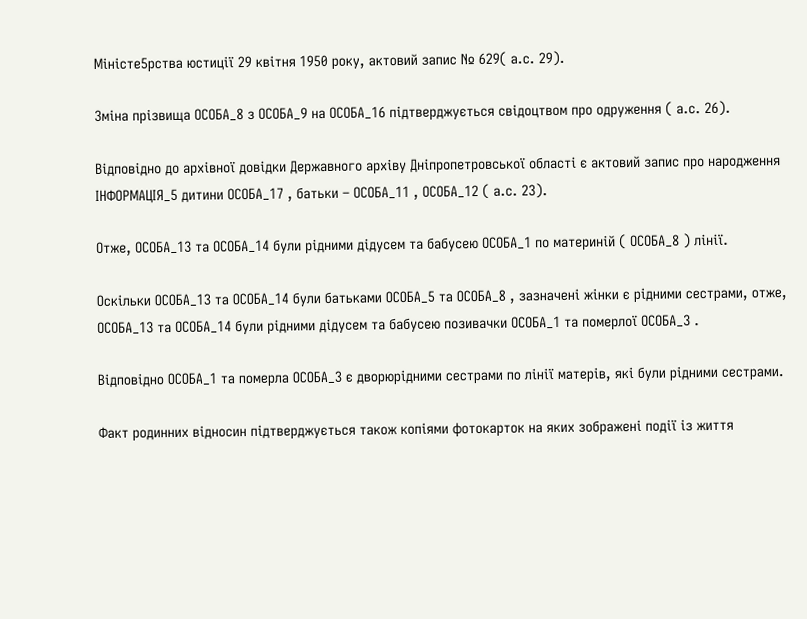Міністе5рства юстиції 29 квітня 1950 року, актовий запис № 629( а.с. 29).

Зміна прізвища ОСОБА_8 з ОСОБА_9 на ОСОБА_16 підтверджується свідоцтвом про одруження ( а.с. 26).

Відповідно до архівної довідки Державного архіву Дніпропетровської області є актовий запис про народження ІНФОРМАЦІЯ_5 дитини ОСОБА_17 , батьки – ОСОБА_11 , ОСОБА_12 ( а.с. 23).

Отже, ОСОБА_13 та ОСОБА_14 були рідними дідусем та бабусею ОСОБА_1 по материній ( ОСОБА_8 ) лінії.

Оскільки ОСОБА_13 та ОСОБА_14 були батьками ОСОБА_5 та ОСОБА_8 , зазначені жінки є рідними сестрами, отже, ОСОБА_13 та ОСОБА_14 були рідними дідусем та бабусею позивачки ОСОБА_1 та померлої ОСОБА_3 .

Відповідно ОСОБА_1 та померла ОСОБА_3 є дворюрідними сестрами по лінії матерів, які були рідними сестрами.

Факт родинних відносин підтверджується також копіями фотокарток на яких зображені події із життя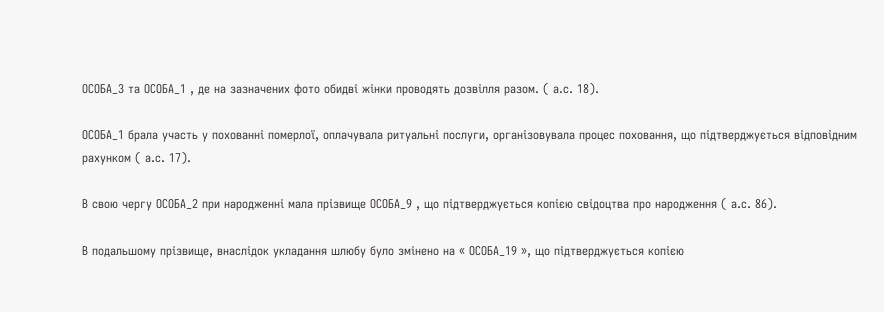ОСОБА_3 та ОСОБА_1 , де на зазначених фото обидві жінки проводять дозвілля разом. ( а.с. 18).

ОСОБА_1 брала участь у похованні померлої, оплачувала ритуальні послуги, організовувала процес поховання, що підтверджується відповідним рахунком ( а.с. 17).

В свою чергу ОСОБА_2 при народженні мала прізвище ОСОБА_9 , що підтверджується копією свідоцтва про народження ( а.с. 86).

В подальшому прізвище, внаслідок укладання шлюбу було змінено на « ОСОБА_19 », що підтверджується копією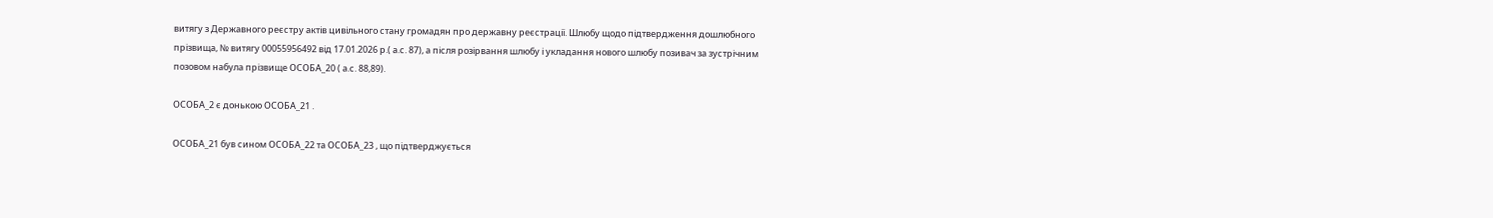витягу з Державного реєстру актів цивільного стану громадян про державну реєстрації. Шлюбу щодо підтвердження дошлюбного прізвища, № витягу 00055956492 від 17.01.2026 р.( а.с. 87), а після розірвання шлюбу і укладання нового шлюбу позивач за зустрічним позовом набула прізвище ОСОБА_20 ( а.с. 88,89).

ОСОБА_2 є донькою ОСОБА_21 .

ОСОБА_21 був сином ОСОБА_22 та ОСОБА_23 , що підтверджується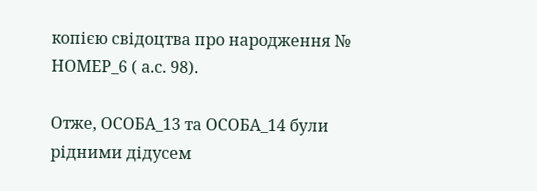копією свідоцтва про народження № НОМЕР_6 ( а.с. 98).

Отже, ОСОБА_13 та ОСОБА_14 були рідними дідусем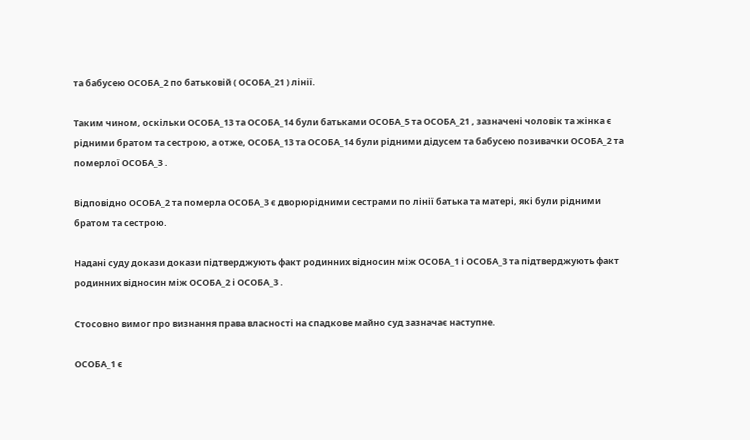та бабусею ОСОБА_2 по батьковій ( ОСОБА_21 ) лінії.

Таким чином, оскільки ОСОБА_13 та ОСОБА_14 були батьками ОСОБА_5 та ОСОБА_21 , зазначені чоловік та жінка є рідними братом та сестрою, а отже, ОСОБА_13 та ОСОБА_14 були рідними дідусем та бабусею позивачки ОСОБА_2 та померлої ОСОБА_3 .

Відповідно ОСОБА_2 та померла ОСОБА_3 є дворюрідними сестрами по лінії батька та матері, які були рідними братом та сестрою.

Надані суду докази докази підтверджують факт родинних відносин між ОСОБА_1 і ОСОБА_3 та підтверджують факт родинних відносин між ОСОБА_2 і ОСОБА_3 .

Стосовно вимог про визнання права власності на спадкове майно суд зазначає наступне.

ОСОБА_1 є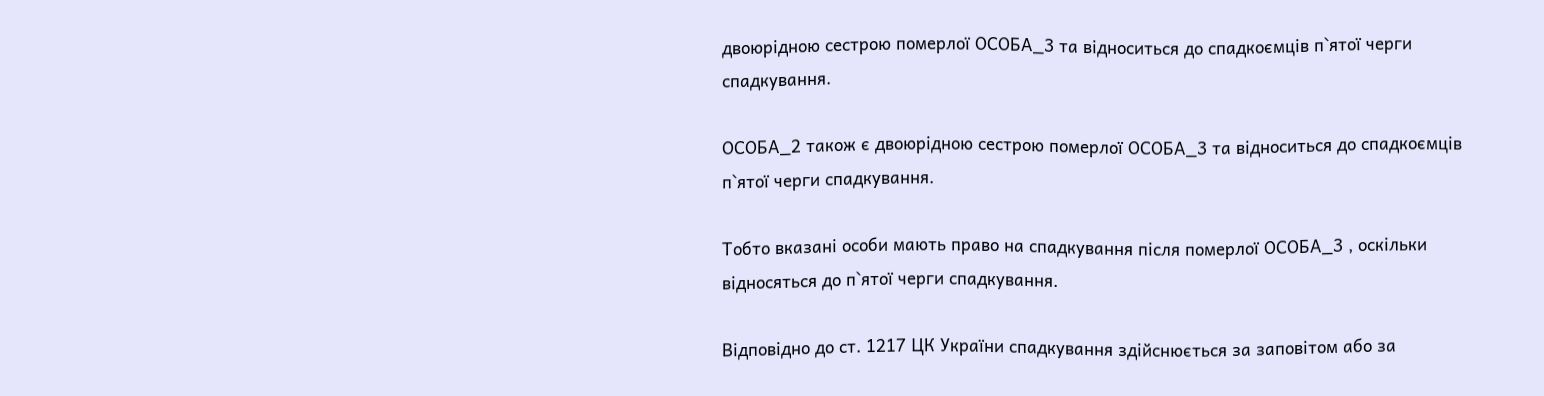двоюрідною сестрою померлої ОСОБА_3 та відноситься до спадкоємців п`ятої черги спадкування.

ОСОБА_2 також є двоюрідною сестрою померлої ОСОБА_3 та відноситься до спадкоємців п`ятої черги спадкування.

Тобто вказані особи мають право на спадкування після померлої ОСОБА_3 , оскільки відносяться до п`ятої черги спадкування.

Відповідно до ст. 1217 ЦК України спадкування здійснюється за заповітом або за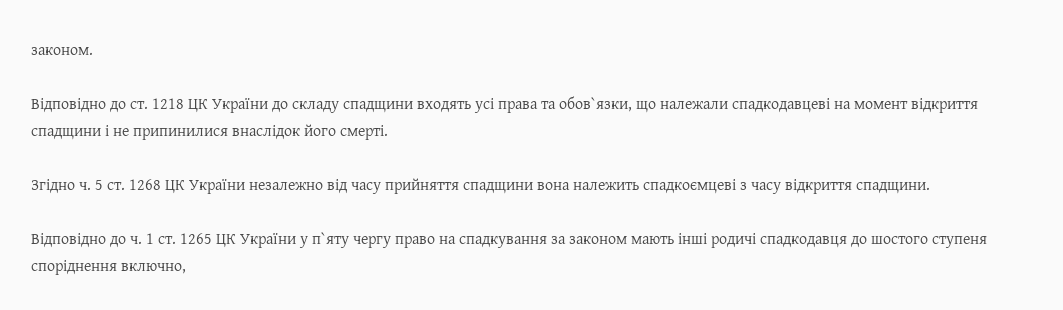законом.

Відповідно до ст. 1218 ЦК України до складу спадщини входять усі права та обов`язки, що належали спадкодавцеві на момент відкриття спадщини і не припинилися внаслідок його смерті.

Згідно ч. 5 ст. 1268 ЦК України незалежно від часу прийняття спадщини вона належить спадкоємцеві з часу відкриття спадщини.

Відповідно до ч. 1 ст. 1265 ЦК України у п`яту чергу право на спадкування за законом мають інші родичі спадкодавця до шостого ступеня споріднення включно,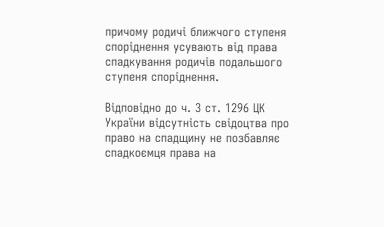причому родичі ближчого ступеня споріднення усувають від права спадкування родичів подальшого ступеня споріднення.

Відповідно до ч. 3 ст. 1296 ЦК України відсутність свідоцтва про право на спадщину не позбавляє спадкоємця права на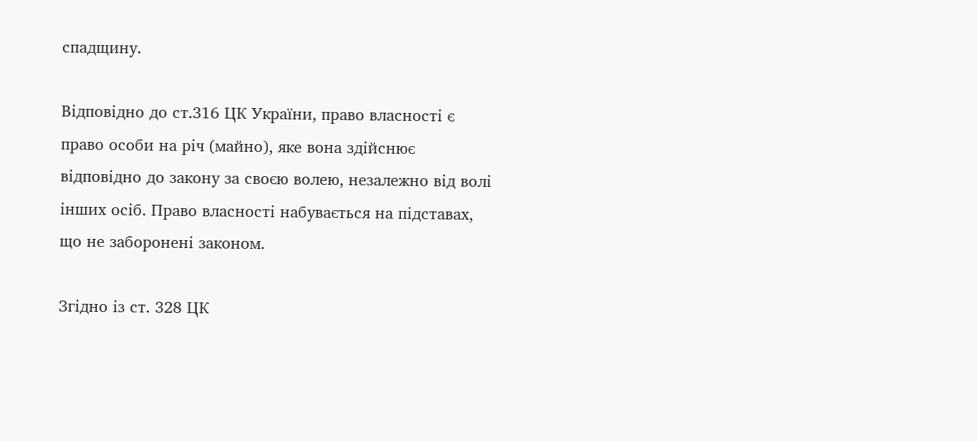спадщину.

Відповідно до ст.316 ЦК України, право власності є право особи на річ (майно), яке вона здійснює відповідно до закону за своєю волею, незалежно від волі інших осіб. Право власності набувається на підставах, що не заборонені законом.

Згідно із ст. 328 ЦК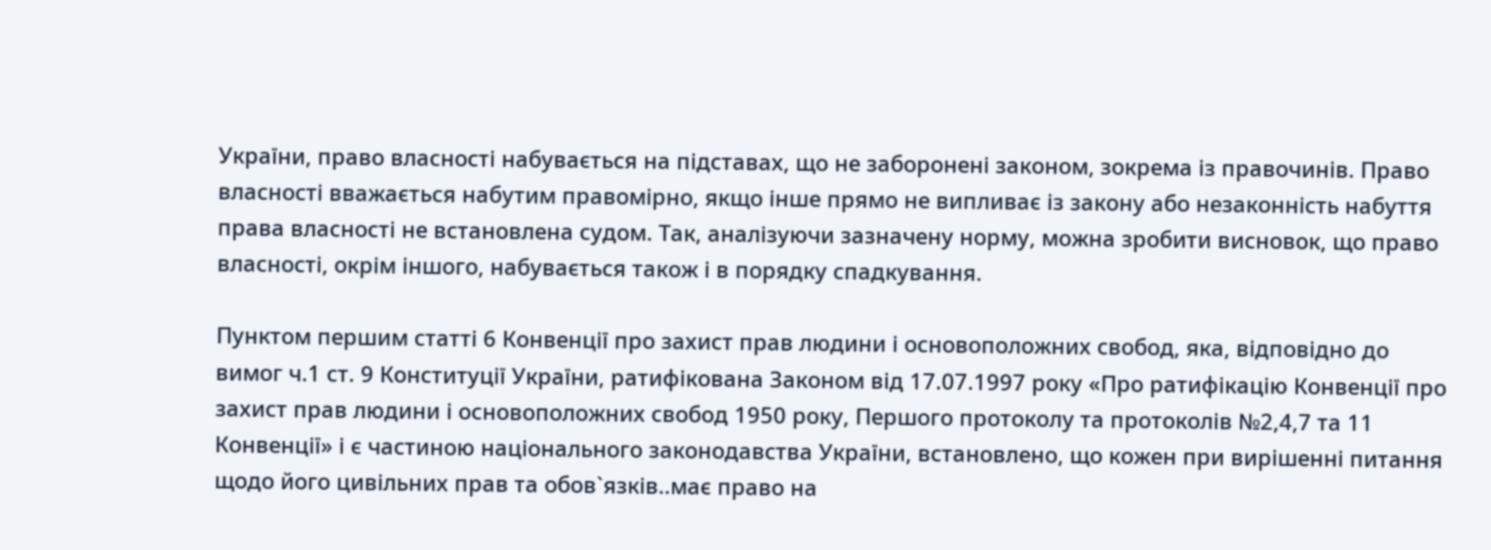України, право власності набувається на підставах, що не заборонені законом, зокрема із правочинів. Право власності вважається набутим правомірно, якщо інше прямо не випливає із закону або незаконність набуття права власності не встановлена судом. Так, аналізуючи зазначену норму, можна зробити висновок, що право власності, окрім іншого, набувається також і в порядку спадкування.

Пунктом першим статті 6 Конвенції про захист прав людини і основоположних свобод, яка, відповідно до вимог ч.1 ст. 9 Конституції України, ратифікована Законом від 17.07.1997 року «Про ратифікацію Конвенції про захист прав людини і основоположних свобод 1950 року, Першого протоколу та протоколів №2,4,7 та 11 Конвенції» і є частиною національного законодавства України, встановлено, що кожен при вирішенні питання щодо його цивільних прав та обов`язків..має право на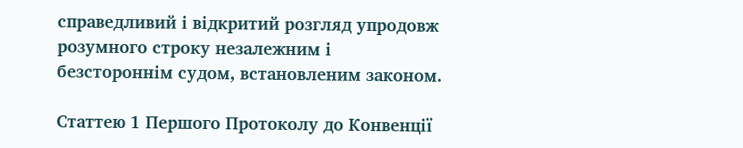справедливий і відкритий розгляд упродовж розумного строку незалежним і безстороннім судом, встановленим законом.

Статтею 1 Першого Протоколу до Конвенції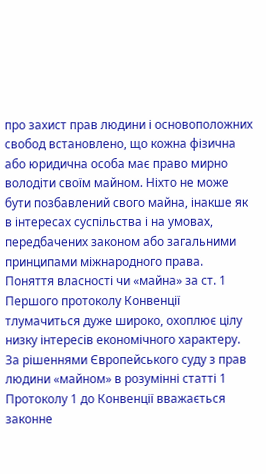про захист прав людини і основоположних свобод встановлено, що кожна фізична або юридична особа має право мирно володіти своїм майном. Ніхто не може бути позбавлений свого майна, інакше як в інтересах суспільства і на умовах, передбачених законом або загальними принципами міжнародного права. Поняття власності чи «майна» за ст. 1 Першого протоколу Конвенції тлумачиться дуже широко, охоплює цілу низку інтересів економічного характеру. За рішеннями Європейського суду з прав людини «майном» в розумінні статті 1 Протоколу 1 до Конвенції вважається законне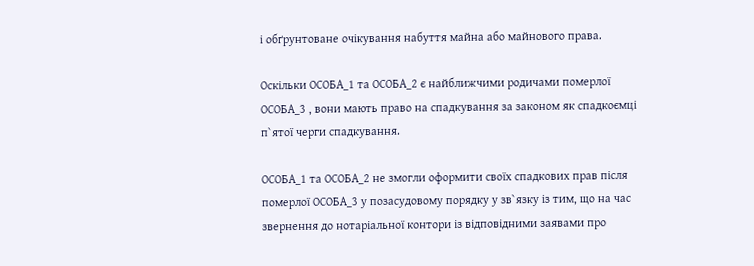і обґрунтоване очікування набуття майна або майнового права.

Оскільки ОСОБА_1 та ОСОБА_2 є найближчими родичами померлої ОСОБА_3 , вони мають право на спадкування за законом як спадкоємці п`ятої черги спадкування.

ОСОБА_1 та ОСОБА_2 не змогли оформити своїх спадкових прав після померлої ОСОБА_3 у позасудовому порядку у зв`язку із тим, що на час звернення до нотаріальної контори із відповідними заявами про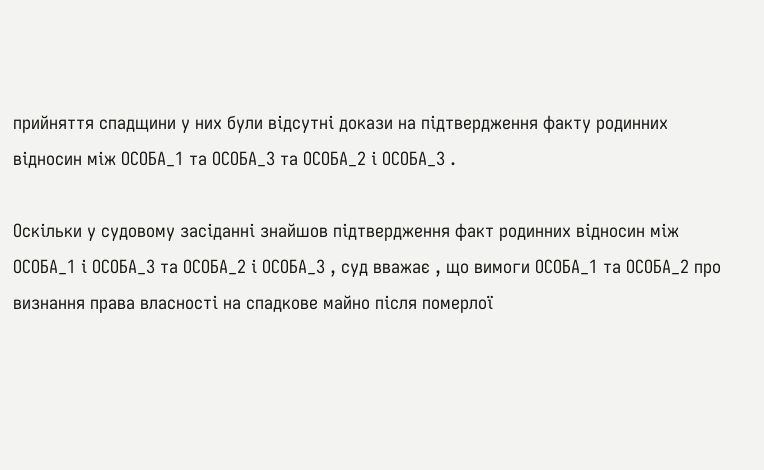прийняття спадщини у них були відсутні докази на підтвердження факту родинних відносин між ОСОБА_1 та ОСОБА_3 та ОСОБА_2 і ОСОБА_3 .

Оскільки у судовому засіданні знайшов підтвердження факт родинних відносин між ОСОБА_1 і ОСОБА_3 та ОСОБА_2 і ОСОБА_3 , суд вважає , що вимоги ОСОБА_1 та ОСОБА_2 про визнання права власності на спадкове майно після померлої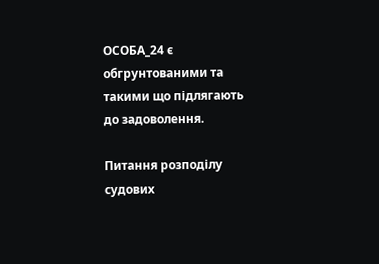ОСОБА_24 є обгрунтованими та такими що підлягають до задоволення.

Питання розподілу судових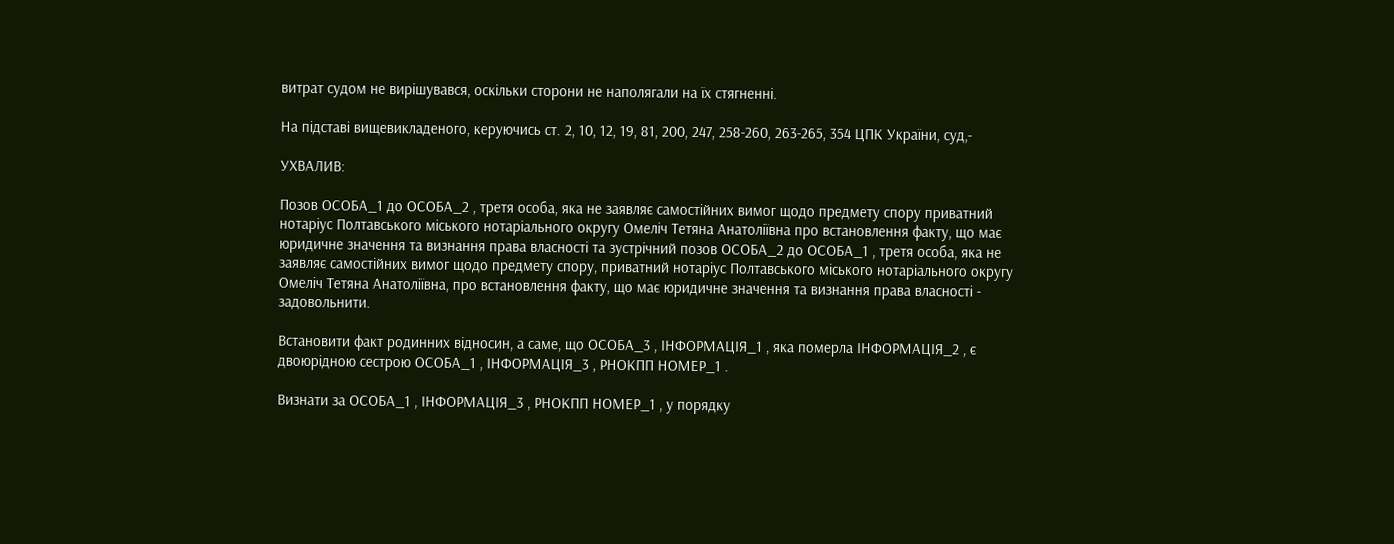витрат судом не вирішувався, оскільки сторони не наполягали на їх стягненні.

На підставі вищевикладеного, керуючись ст. 2, 10, 12, 19, 81, 200, 247, 258-260, 263-265, 354 ЦПК України, суд,-

УХВАЛИВ:

Позов ОСОБА_1 до ОСОБА_2 , третя особа, яка не заявляє самостійних вимог щодо предмету спору приватний нотаріус Полтавського міського нотаріального округу Омеліч Тетяна Анатоліївна про встановлення факту, що має юридичне значення та визнання права власності та зустрічний позов ОСОБА_2 до ОСОБА_1 , третя особа, яка не заявляє самостійних вимог щодо предмету спору, приватний нотаріус Полтавського міського нотаріального округу Омеліч Тетяна Анатоліївна, про встановлення факту, що має юридичне значення та визнання права власності - задовольнити.

Встановити факт родинних відносин, а саме, що ОСОБА_3 , ІНФОРМАЦІЯ_1 , яка померла ІНФОРМАЦІЯ_2 , є двоюрідною сестрою ОСОБА_1 , ІНФОРМАЦІЯ_3 , РНОКПП НОМЕР_1 .

Визнати за ОСОБА_1 , ІНФОРМАЦІЯ_3 , РНОКПП НОМЕР_1 , у порядку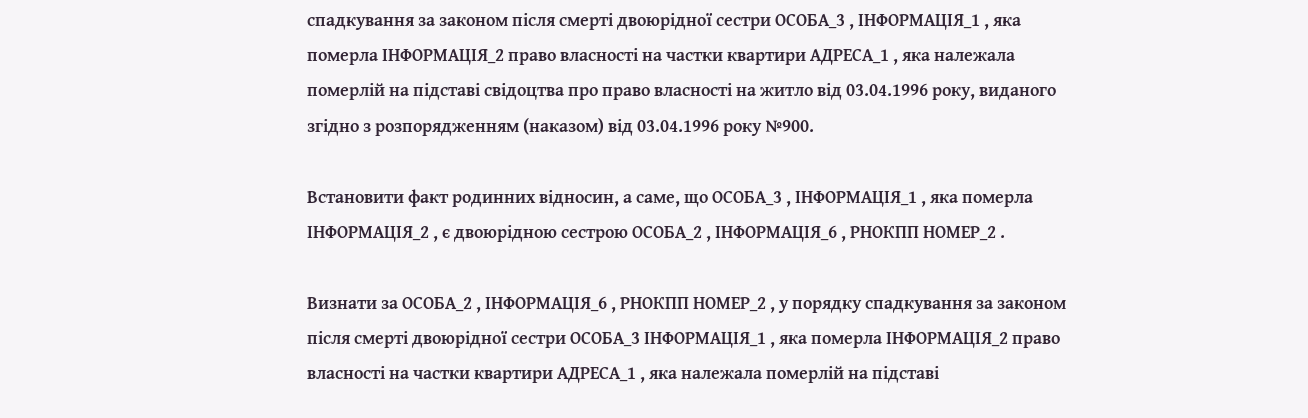спадкування за законом після смерті двоюрідної сестри ОСОБА_3 , ІНФОРМАЦІЯ_1 , яка померла ІНФОРМАЦІЯ_2 право власності на частки квартири АДРЕСА_1 , яка належала померлій на підставі свідоцтва про право власності на житло від 03.04.1996 року, виданого згідно з розпорядженням (наказом) від 03.04.1996 року №900.

Встановити факт родинних відносин, а саме, що ОСОБА_3 , ІНФОРМАЦІЯ_1 , яка померла ІНФОРМАЦІЯ_2 , є двоюрідною сестрою ОСОБА_2 , ІНФОРМАЦІЯ_6 , РНОКПП НОМЕР_2 .

Визнати за ОСОБА_2 , ІНФОРМАЦІЯ_6 , РНОКПП НОМЕР_2 , у порядку спадкування за законом після смерті двоюрідної сестри ОСОБА_3 ІНФОРМАЦІЯ_1 , яка померла ІНФОРМАЦІЯ_2 право власності на частки квартири АДРЕСА_1 , яка належала померлій на підставі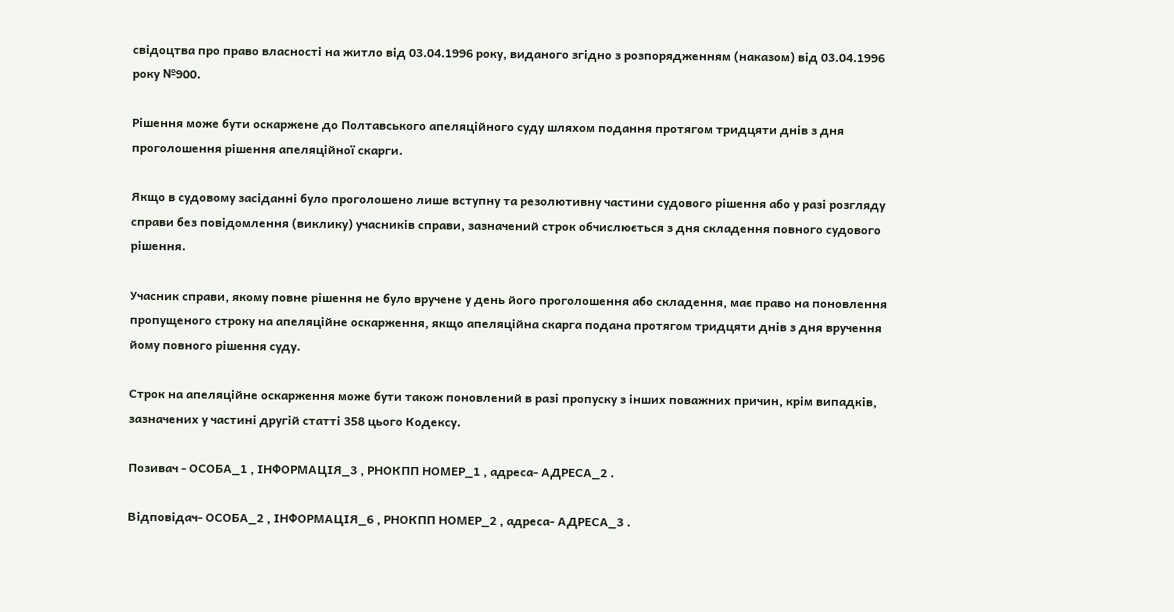свідоцтва про право власності на житло від 03.04.1996 року, виданого згідно з розпорядженням (наказом) від 03.04.1996 року №900.

Рішення може бути оскаржене до Полтавського апеляційного суду шляхом подання протягом тридцяти днів з дня проголошення рішення апеляційної скарги.

Якщо в судовому засіданні було проголошено лише вступну та резолютивну частини судового рішення або у разі розгляду справи без повідомлення (виклику) учасників справи, зазначений строк обчислюється з дня складення повного судового рішення.

Учасник справи, якому повне рішення не було вручене у день його проголошення або складення, має право на поновлення пропущеного строку на апеляційне оскарження, якщо апеляційна скарга подана протягом тридцяти днів з дня вручення йому повного рішення суду.

Строк на апеляційне оскарження може бути також поновлений в разі пропуску з інших поважних причин, крім випадків, зазначених у частині другій статті 358 цього Кодексу.

Позивач - ОСОБА_1 , ІНФОРМАЦІЯ_3 , РНОКПП НОМЕР_1 , адреса- АДРЕСА_2 .

Відповідач- ОСОБА_2 , ІНФОРМАЦІЯ_6 , РНОКПП НОМЕР_2 , адреса- АДРЕСА_3 .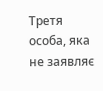Третя особа, яка не заявляє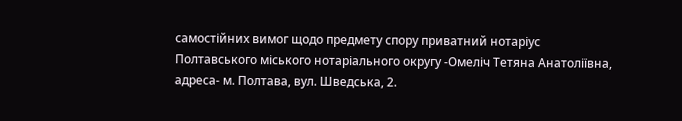самостійних вимог щодо предмету спору приватний нотаріус Полтавського міського нотаріального округу -Омеліч Тетяна Анатоліївна, адреса- м. Полтава, вул. Шведська, 2.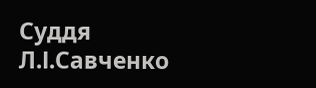Суддя Л.І.Савченко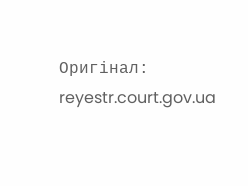Оригінал: reyestr.court.gov.ua